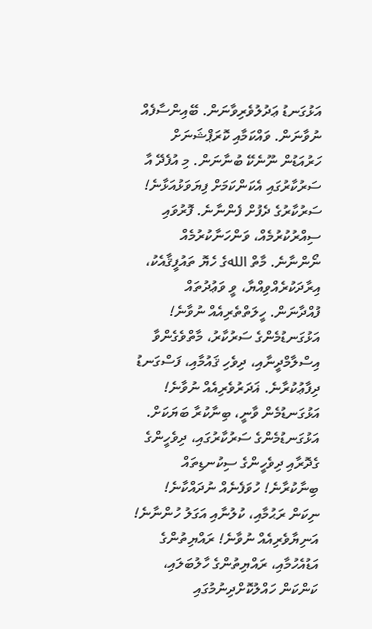އަޅުގަނޑު ޢަދުލުވެރިވާނަން. ބޭއިންސާފެއް ނުވާނަން. ވައްކަމާއި ކޮރަޕްޝަނަށް ހަރުއަޑުން ނޫނެކޭ ބުނާނަން. މި އުފެދޭ އާ ސަރުކާރުގައި އެކަންކަމަށް ފިޔަވަޅުއަޅާނެ! ސަރުކާރުގެ ދެފުށް ފެންނާނެ. ފޮރުވައި ސިއްރުކުރުމެއް، ވަންހަނާކުރުމެއް ނޯންނާނެ. މާތް اللهގެ ހެޔޮ ތައުފީޤާއެކު، އިރާދަކުރެއްވިއްޔާ، ވީ ވަޢުދުތައް ފުއްދާނަން. ހީލަތްތެރިއެއް ނުވާނެ! އަޅުގަނޑުމެންގެ ސަރުކާރު، މާތްވެގެންވާ އިސްލާމްދީނާއި، ދިވެހި ޤައުމާއި، ފަސްގަނޑު ދިފާޢުކުރާނެ. ޣަދަރުވެރިއެއް ނުވާނެ! އަޅުގަނޑުމެން ވާނީ، ބިނާކުރާ ބަޔަކަށް. އަޅުގަނޑުމެންގެ ސަރުކާރުގައި، ދިވެހީންގެ ގެދޮރާއި ދިވެހީންގެ ސިކުނޑިތައް ބިނާކުރާނެ! ހުވަފެނެއް ނުދައްކާނެ! ނިކަން ރަޙުމާއި، ކުލުނާއި އަގަލު ހުންނާނެ! އަނިޔާވެރިއެއް ނުވާނެ! ރައްޔިތުންގެ އަޑުއެހުމާއި، ރައްޔިތުންގެ ހާލުބަލައި، ކަންކަން ހައްލުކޮށްދިނުމުގައި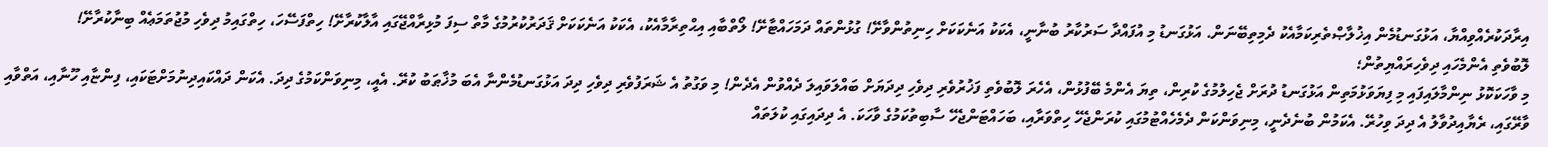އިރާދަކުރެއްވިއްޔާ، އަޅުގަނޑުމެން އިޚުލާޞްތެރިކަމާއެކު ދެމިތިބޭނަން. އަޅުގަނޑު މި އުފައްދާ ސަރުކާރު ބުނާނީ، އެކަކު އަނެކަކަށް ހިނިތުންވާށޭ! ގުޅުންތައް ދަމަހައްޓާށޭ! ލޯތްބާއި އިޙްތިރާމާއެކު، އެކަކު އަނެކަކަށް ޤަދަރުކުރުމުގެ މާތް ސިފަ މުޅިރާއްޖޭގައި އާލާކުރާށޭ! ހިތްފަސޭހަ، ހިތްގައިމު ދިވެހި މުޖުތަމަޢެއް ބިނާކުރާށޭ!
ލޮބުވެތި އެންމެހައި ދިވެހިރައްޔިތުން؛
މި ވާހަކަކޮޅު ނިންމާލައިފައި މި ފިޔަވަޅުމަތިން އަޅުގަނޑު ދުރަށް ޖެހިލުމުގެ ކުރިން، ތިޔަ އެންމެ ބޭފުޅުން، އެހެރަ ލޮބުވެތި ފަޚުރުވެރި ދިވެހި ދިދަޔަށް ބައްލަވައިލަ ދެއްވުން އެދެން! މި ވަގުތު އެ ޝަރަފުވެރި ދިވެހި ދިދަ އަޅުގަނޑުމެންނާ އެބަ މުޚާޠަބު ކުރޭ. އެއީ، މިނިވަންކަމުގެ ދިދަ. އެކަން ދައްކައިދިނުމަށްޓަކައި، ފިންޏާއި ހޫނާއި، އަތްވާއި ވާރޭގައި، ރެޔާއިދުވާލު އެ ދިދަ ވިހުރޭ. އެކަމުން ބުނެދެނީ، މިނިވަންކަން ދެމެހެއްޓުމުގައި ކުރަންޖެހޭ ހިތްވަރާއި، ބަހައްޓަންޖެހޭ ސާބިތުކަމުގެ ވާހަކަ. އެ ދިދައިގައި ކުލަތައް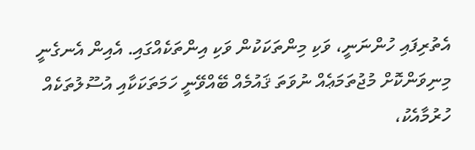އެތުރިފައި ހުންނަނީ، ވަކި މިންތަކަކުން ވަކި އިންތަކެއްގައި. އެއިން އެނގެނީ މިނިވަންކޮށް މުޖުތަމަޢެއް ނުވަތަ ޤައުމެއް ބޭއްވޭނީ ހަމަތަކަކާއި އުސޫލުތަކެއް ހުރުމާއެކު،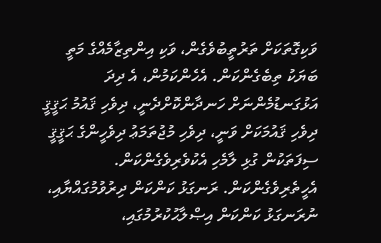ވަކިގޮތަކަށް ތަރުތީބުވެގެން، ވަކި އިންތިޒާމެއްގެ މަތީ ބަޔަކު ތިބެގެންކަން. އެހެންކަމުން، އެ ދިދަ އަޅުގަނޑުމެންނަށް ހަނދާންކޮށްދެނީ، ދިވެހި ޤައުމު ޙަޤީޤީ ދިވެހި ޤައުމަކަށް ވަނީ، ދިވެހި މުޖުތަމަޢު ދިވެހީންގެ ޙަޤީޤީ ސިފަތަކުން ގުޅި ލާމެހި އެކުވެރިވެގެންކަން. އެހީތެރިވެގެންކަން. ރަނގަޅު ކަންކަން ދިރުވުމުގައްޔާއި، ނުރަނގަޅު ކަންކަން އިޞްލާޙުކުރުމުގައި،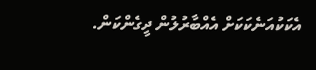އެކަކުއަނެކަކަށް އެއްބާރުލުން ދީގެންކަން.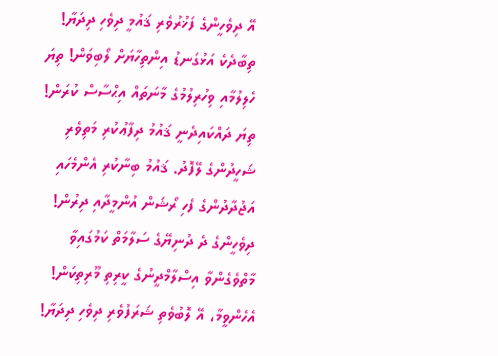އޭ ދިވެހީންގެ ފަޚުރުވެރި ޤައުމީ ދިވެހި ދިދަޔާ! ތިބާދެކެ އަޅުގަނޑު އިންތިހާޔަށް ލޯބިވަން! ތިޔަ ހެލިލުމާއި ވިހުރިލުމުގެ މާނަތައް އިޙްސާސް ކުރަން! ތިޔަ ދައްކައިދެނީ ޤައުމު ދިފާޢުކުރި މަތިވެރި ޝަހީދުންގެ ލޭފޮދު. ޤައުމު ބިނާކުރި އެންމެހައި އަޖުދާދުންގެ ފެހި ރޯޝަން އުންމީދާއި ދިރުން! ދިވެހީންގެ ދެ ދުނިޔޭގެ ސަލާމަތް ކަމުގައިވާ މާތްވެގެންވާ އިސްލާމްދީނުގެ ކީރިތި މޫރިތިކަން! އެހެންވީމާ، އޭ ލޮބުވެތި ޝަރަފުވެރި ދިވެހި ދިދަޔާ!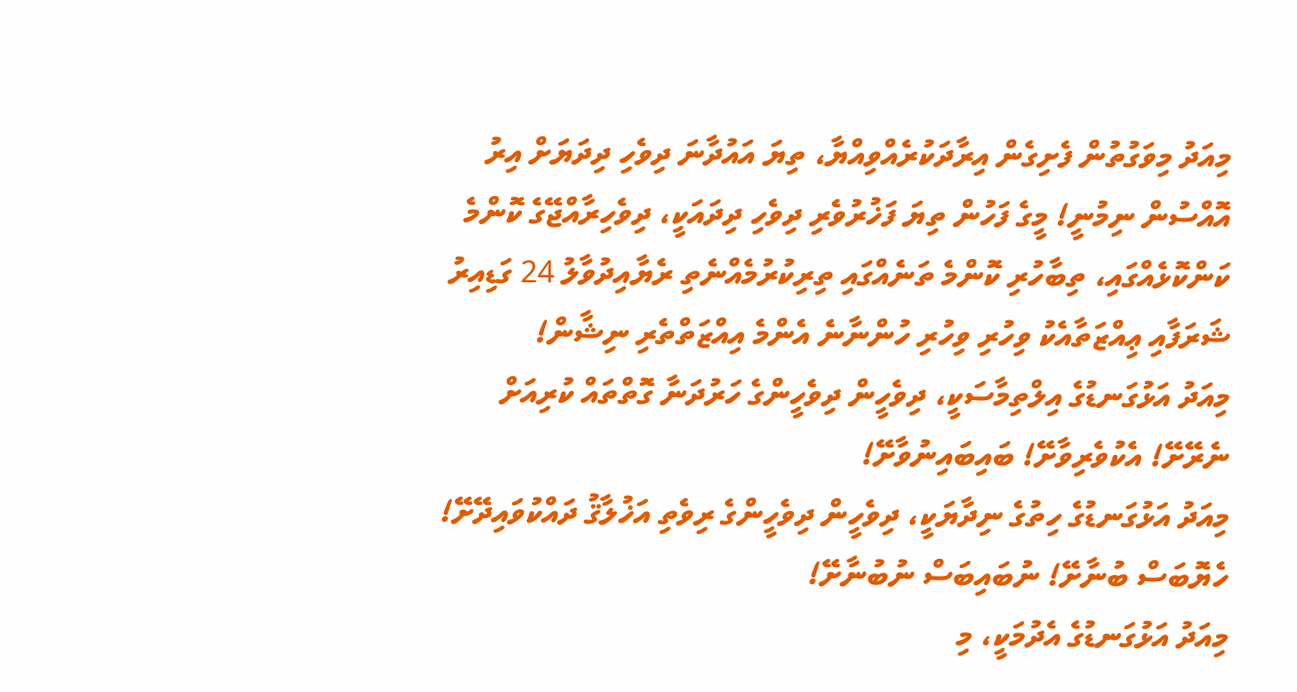މިއަދު މިވަގުތުން ފެށިގެން އިރާދަކުރެއްވިއްޔާ، ތިޔަ އައުދާނަ ދިވެހި ދިދަޔަށް އިރު އޮއްސުން ނިމުނީ! މީގެ ފަހުން ތިޔަ ފަޚުރުވެރި ދިވެހި ދިދައަކީ، ދިވެހިރާއްޖޭގެ ކޮންމެ ކަންކޮޅެއްގައި، ތިބާހުރި ކޮންމެ ތަނެއްގައި ތިރިކުރުމެއްނެތި ރެޔާއިދުވާލު 24 ގަޑިއިރު ޝަރަފާއި ޢިއްޒަތާއެކު ވިހުރި ވިހުރި ހުންނާނެ އެންމެ އިއްޒަތްތެރި ނިޝާން!
މިއަދު އަޅުގަނޑުގެ އިލްތިމާސަކީ، ދިވެހީން ދިވެހީންގެ ހަރުދަނާ ގޮތްތައް ކުރިއަށް ނެރޭށޭ! އެކުވެރިވާށޭ! ބައިބައިނުވާށޭ!
މިއަދު އަޅުގަނޑުގެ ހިތުގެ ނިދާޔަކީ، ދިވެހީން ދިވެހީންގެ ރިވެތި އަޚުލާޤު ދައްކުވައިދޭށޭ! ހެޔޮބަސް ބުނާށޭ! ނުބައިބަސް ނުބުނާށޭ!
މިއަދު އަޅުގަނޑުގެ އެދުމަކީ، މި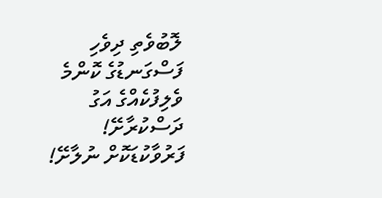ލޮބުވެތި ދިވެހި ފަސްގަނޑުގެ ކޮންމެ ވެލިފުކެއްގެ އަގު ދަސްކުރާށޭ! ފަރުވާކުޑަކޮށް ނުލާށޭ!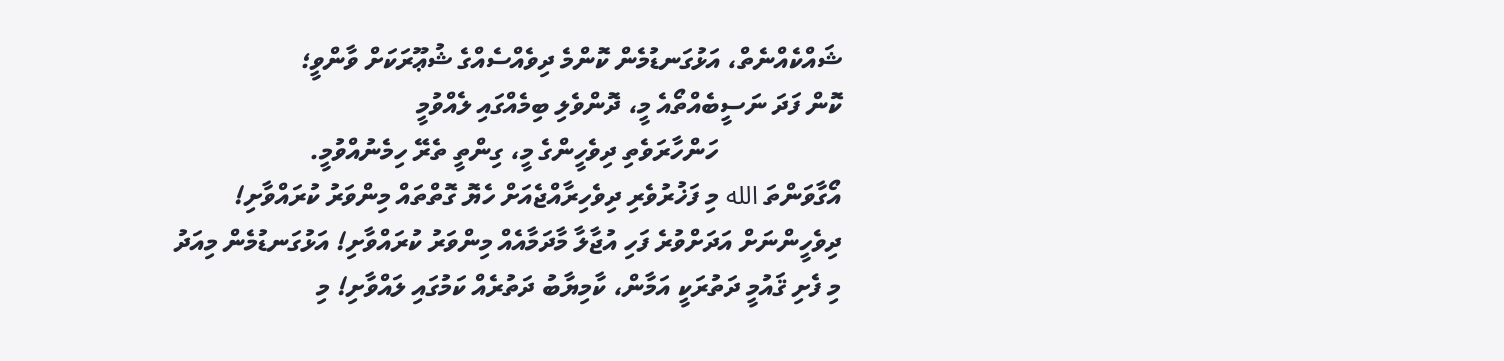ޝައްކެއްނެތް، އަޅުގަނޑުމެން ކޮންމެ ދިވެއްސެއްގެ ޝުޢޫރަކަށް ވާންވީ؛
ކޮން ފަދަ ނަސީބެއްތޯއެ މީ، ދޮންވެލި ބިމެއްގައި ލެއްވުމީ
                   ހަންހާރަވެތި ދިވެހީންގެ މީ، ގިންތީ ތެރޭ ހިމެނުއްވުމީ.
އޯގާވަންތަ الله މި ފަޚުރުވެރި ދިވެހިރާއްޖެއަށް ހެޔޮ ގޮތްތައް މިންވަރު ކުރައްވާށި! ދިވެހީންނަށް އަދަށްވުރެ ފަހި އުޖާލާ މާދަމާއެއް މިންވަރު ކުރައްވާށި! އަޅުގަނޑުމެން މިއަދު މި ފެށި ޤައުމީ ދަތުރަކީ އަމާން، ކާމިޔާބު ދަތުރެއް ކަމުގައި ލައްވާށި! މި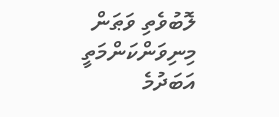ލޮބުވެތި ވަޠަން މިނިވަންކަންމަތީ އަބަދުމެ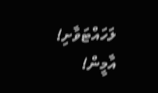ލަހައްޓަވާށި! އާމީން!